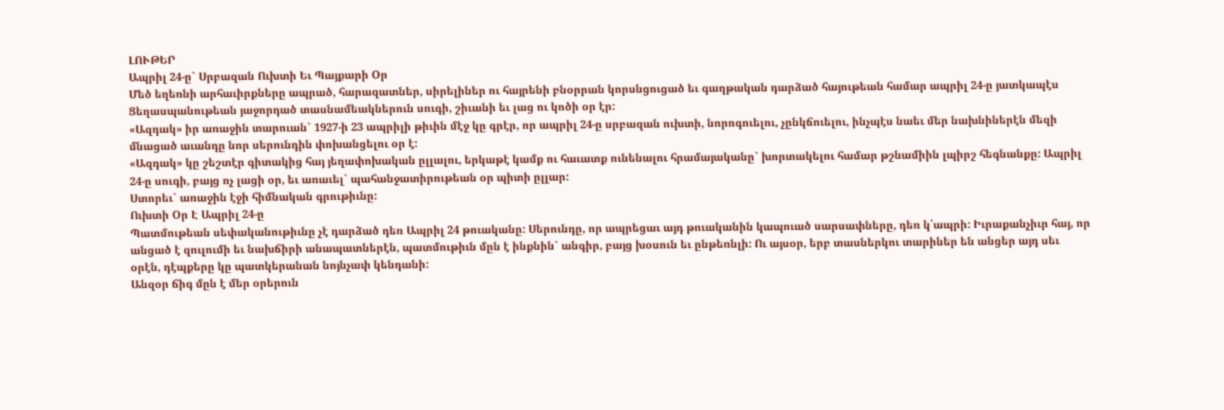ԼՈՒԹԵՐ
Ապրիլ 24-ը` Սրբազան Ուխտի Եւ Պայքարի Օր
Մեծ եղեռնի արհաւիրքները ապրած, հարազատներ, սիրելիներ ու հայրենի բնօրրան կորսնցուցած եւ գաղթական դարձած հայութեան համար ապրիլ 24-ը յատկապէս Ցեղասպանութեան յաջորդած տասնամեակներուն սուգի, շիւանի եւ լաց ու կոծի օր էր:
«Ազդակ» իր առաջին տարուան` 1927-ի 23 ապրիլի թիւին մէջ կը գրէր, որ ապրիլ 24-ը սրբազան ուխտի, նորոգուելու, չընկճուելու, ինչպէս նաեւ մեր նախնիներէն մեզի մնացած աւանդը նոր սերունդին փոխանցելու օր է:
«Ազդակ» կը շեշտէր գիտակից հայ յեղափոխական ըլլալու, երկաթէ կամք ու հաւատք ունենալու հրամայականը` խորտակելու համար թշնամիին լպիրշ հեգնանքը: Ապրիլ 24-ը սուգի, բայց ոչ լացի օր, եւ առաւել` պահանջատիրութեան օր պիտի ըլլար:
Ստորեւ` առաջին էջի հիմնական գրութիւնը:
Ուխտի Օր Է Ապրիլ 24-ը
Պատմութեան սեփականութիւնը չէ դարձած դեռ Ապրիլ 24 թուականը: Սերունդը, որ ապրեցաւ այդ թուականին կապուած սարսափները, դեռ կ՛ապրի: Իւրաքանչիւր հայ, որ անցած է զուլումի եւ նախճիրի անապատներէն, պատմութիւն մըն է ինքնին` անգիր, բայց խօսուն եւ ընթեռնլի: Ու այսօր, երբ տասներկու տարիներ են անցեր այդ սեւ օրէն, դէպքերը կը պատկերանան նոյնչափ կենդանի:
Անզօր ճիգ մըն է մեր օրերուն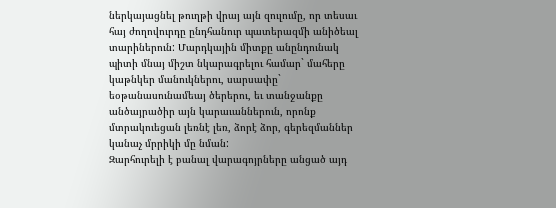ներկայացնել թուղթի վրայ այն զուլումը, որ տեսաւ հայ ժողովուրդը ընդհանուր պատերազմի անիծեալ տարիներուն: Մարդկային միտքը անընդունակ պիտի մնայ միշտ նկարագրելու համար` մահերը կաթնկեր մանուկներու, սարսափը` եօթանասունամեայ ծերերու, եւ տանջանքը անծայրածիր այն կարաւաններուն, որոնք մտրակուեցան լեռնէ լեռ, ձորէ ձոր, գերեզմաններ կանաչ մրրիկի մը նման:
Զարհուրելի է բանալ վարագոյրները անցած այդ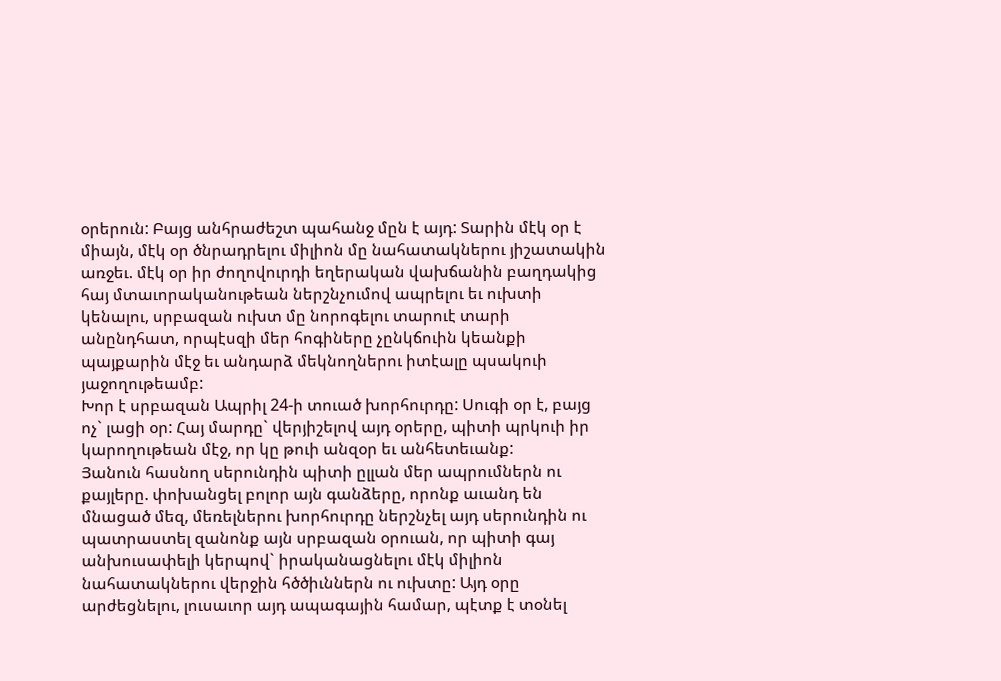օրերուն: Բայց անհրաժեշտ պահանջ մըն է այդ: Տարին մէկ օր է միայն, մէկ օր ծնրադրելու միլիոն մը նահատակներու յիշատակին առջեւ. մէկ օր իր ժողովուրդի եղերական վախճանին բաղդակից հայ մտաւորականութեան ներշնչումով ապրելու եւ ուխտի կենալու, սրբազան ուխտ մը նորոգելու տարուէ տարի անընդհատ, որպէսզի մեր հոգիները չընկճուին կեանքի պայքարին մէջ եւ անդարձ մեկնողներու իտէալը պսակուի յաջողութեամբ:
Խոր է սրբազան Ապրիլ 24-ի տուած խորհուրդը: Սուգի օր է, բայց ոչ` լացի օր: Հայ մարդը` վերյիշելով այդ օրերը, պիտի պրկուի իր կարողութեան մէջ, որ կը թուի անզօր եւ անհետեւանք:
Յանուն հասնող սերունդին պիտի ըլլան մեր ապրումներն ու քայլերը. փոխանցել բոլոր այն գանձերը, որոնք աւանդ են մնացած մեզ, մեռելներու խորհուրդը ներշնչել այդ սերունդին ու պատրաստել զանոնք այն սրբազան օրուան, որ պիտի գայ անխուսափելի կերպով` իրականացնելու մէկ միլիոն նահատակներու վերջին հծծիւններն ու ուխտը: Այդ օրը արժեցնելու, լուսաւոր այդ ապագային համար, պէտք է տօնել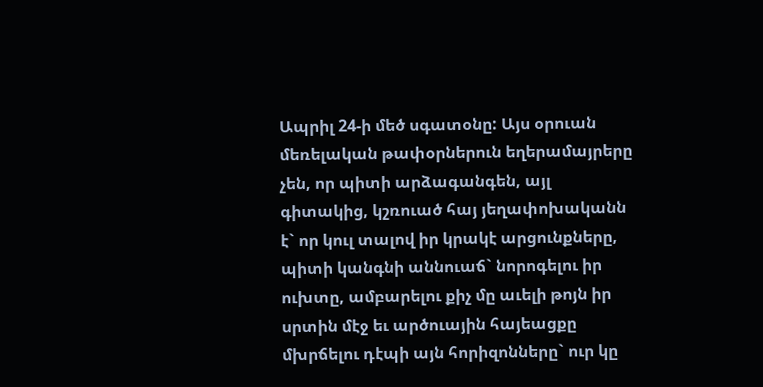Ապրիլ 24-ի մեծ սգատօնը: Այս օրուան մեռելական թափօրներուն եղերամայրերը չեն, որ պիտի արձագանգեն, այլ գիտակից, կշռուած հայ յեղափոխականն է` որ կուլ տալով իր կրակէ արցունքները, պիտի կանգնի աննուաճ` նորոգելու իր ուխտը, ամբարելու քիչ մը աւելի թոյն իր սրտին մէջ եւ արծուային հայեացքը մխրճելու դէպի այն հորիզոնները` ուր կը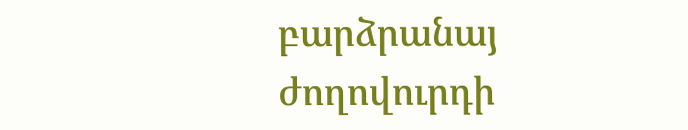բարձրանայ ժողովուրդի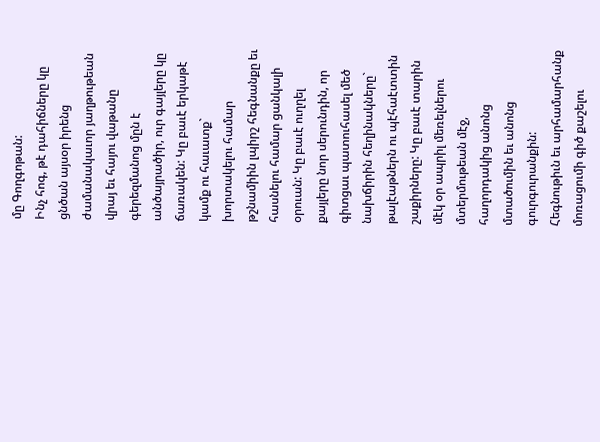մը Գողգոթան:
Ինչ հոգ, թէ դահիճները կը ցնծան այսօր իրենց ժամանակաւոր յաղթութեան վրայ եւ հայու վաթանը գերեզմանոց մըն է անծայրածիր, ուր գայլերը կը ճառակեն: Կը բաւէ երկաթէ կամք ու հաւատք` խորտակելու համար թշնամիին լպիրշ հեգնանքը եւ հասնելու համար ցանկալի օրուան: Կը բաւէ ուղղել քայլերը նոր սերունդին, որ գիտցաւ պատուհասել մեծ նախճիրին հեղինակները` թալէաթներն ու պէհաէտտին շաքիրները: Կը բաւէ տարին մէկ օր ապրիլ մեռելներու մտերմութեան մէջ, հաղորդակից անոնց մտածումին եւ անոնց գուրգուրանքին:
Հեգնութիւն եւ արհամարհանք մոռացումի գիծ քաշելու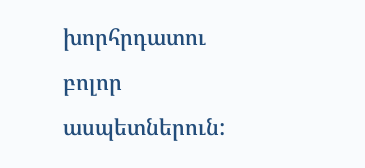խորհրդատու բոլոր ասպետներուն: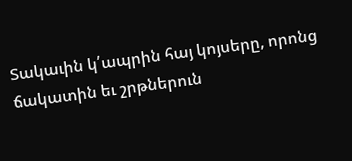Տակաւին կ՛ապրին հայ կոյսերը, որոնց ճակատին եւ շրթներուն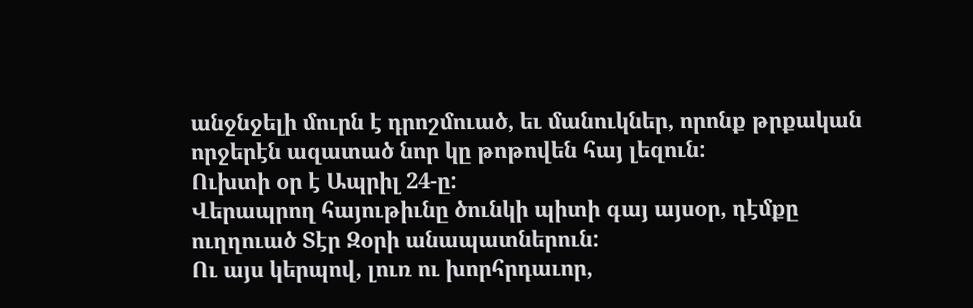անջնջելի մուրն է դրոշմուած, եւ մանուկներ, որոնք թրքական որջերէն ազատած նոր կը թոթովեն հայ լեզուն:
Ուխտի օր է Ապրիլ 24-ը:
Վերապրող հայութիւնը ծունկի պիտի գայ այսօր, դէմքը ուղղուած Տէր Զօրի անապատներուն:
Ու այս կերպով, լուռ ու խորհրդաւոր,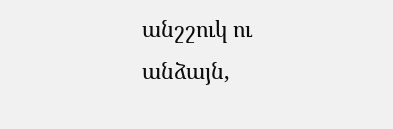անշշուկ ու անձայն,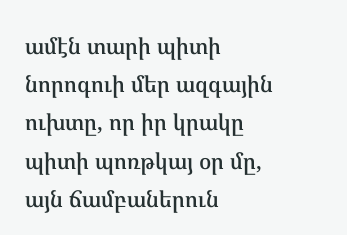ամէն տարի պիտի նորոգուի մեր ազգային ուխտը, որ իր կրակը պիտի պոռթկայ օր մը, այն ճամբաներուն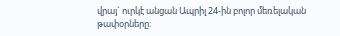վրայ` ուրկէ անցան Ապրիլ 24-ին բոլոր մեռելական թափօրները: